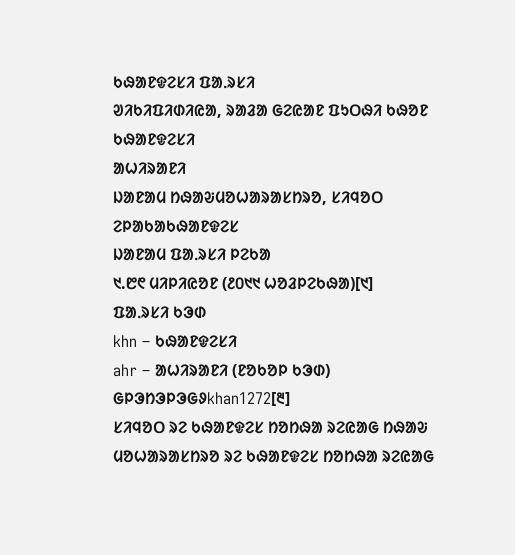ᱠᱷᱟᱱᱫᱮᱥᱤ ᱯᱟᱹᱨᱥᱤ
ᱣᱤᱠᱤᱯᱤᱰᱤᱭᱟ, ᱨᱟᱲᱟ ᱜᱮᱭᱟᱱ ᱯᱩᱛᱷᱤ ᱠᱷᱚᱱ
ᱠᱷᱟᱱᱫᱮᱥᱤ
ᱟᱦᱤᱨᱟᱱᱤ
ᱡᱟᱱᱟᱢ ᱴᱷᱟᱶᱢᱚᱦᱟᱨᱟᱥᱴᱨᱚ, ᱥᱤᱧᱚᱛ
ᱮᱞᱟᱠᱟᱠᱷᱟᱱᱫᱮᱥ
ᱡᱟᱱᱟᱢ ᱯᱟᱹᱨᱥᱤ ᱞᱮᱠᱟ
᱑.᱘᱖ ᱢᱤᱞᱤᱭᱚᱱ (᱒᱐᱑᱑ ᱦᱚᱲᱞᱮᱠᱷᱟ)[᱑]
ᱯᱟᱹᱨᱥᱤ ᱠᱳᱰ
khn – ᱠᱷᱟᱱᱫᱮᱥᱤ
ahr – ᱟᱦᱤᱨᱟᱱᱤ (ᱱᱚᱠᱚᱞ ᱠᱳᱰ)
ᱜᱞᱳᱴᱳᱞᱳᱜᱽkhan1272[᱓]
ᱥᱤᱧᱚᱛ ᱨᱮ ᱠᱷᱟᱱᱫᱮᱥ ᱴᱚᱴᱷᱟ ᱨᱮᱭᱟᱜ ᱴᱷᱟᱶ
ᱢᱚᱦᱟᱨᱟᱥᱴᱨᱚ ᱨᱮ ᱠᱷᱟᱱᱫᱮᱥ ᱴᱚᱴᱷᱟ ᱨᱮᱭᱟᱜ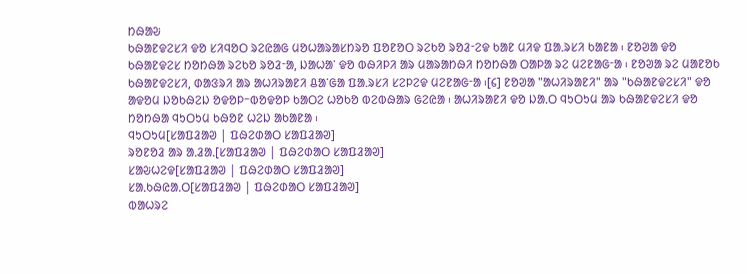ᱴᱷᱟᱶ
ᱠᱷᱟᱱᱫᱮᱥᱤ ᱫᱚ ᱥᱤᱧᱚᱛ ᱨᱮᱭᱟᱜ ᱢᱚᱦᱟᱨᱟᱥᱴᱨᱚ ᱯᱚᱱᱚᱛ ᱨᱮᱠᱚ ᱨᱚᱲᱼᱮᱫ ᱠᱟᱱ ᱢᱤᱫ ᱯᱟᱹᱨᱥᱤ ᱠᱟᱱᱟ ᱾ ᱱᱚᱣᱟ ᱫᱚ ᱠᱷᱟᱱᱫᱮᱥ ᱴᱚᱴᱷᱟ ᱨᱮᱠᱚ ᱨᱚᱲᱼᱟ, ᱡᱟᱦᱟᱸ ᱫᱚ ᱵᱷᱤᱞᱤ ᱟᱨ ᱢᱟᱨᱟᱴᱷᱤ ᱴᱚᱴᱷᱟ ᱛᱟᱞᱟ ᱨᱮ ᱢᱮᱱᱟᱜᱼᱟ ᱾ ᱱᱚᱣᱟ ᱨᱮ ᱢᱟᱱᱚᱠ ᱠᱷᱟᱱᱫᱮᱥᱤ, ᱰᱟᱝᱨᱤ ᱟᱨ ᱟᱦᱤᱨᱟᱱᱤ ᱪᱟᱸᱜᱟ ᱯᱟᱹᱨᱥᱤ ᱥᱮᱞᱮᱫ ᱢᱮᱱᱟᱜᱼᱟ ᱾[᱔] ᱱᱚᱣᱟ "ᱟᱦᱤᱨᱟᱱᱤ" ᱟᱨ "ᱠᱷᱟᱱᱫᱮᱥᱤ" ᱫᱚ ᱟᱫᱚᱢ ᱡᱚᱠᱷᱮᱡ ᱚᱫᱚᱞᱻᱵᱚᱫᱚᱞ ᱠᱟᱛᱮ ᱦᱚᱠᱚ ᱵᱮᱵᱷᱟᱨ ᱜᱮᱭᱟ ᱾ ᱟᱦᱤᱨᱟᱱᱤ ᱫᱚ ᱡᱟᱹᱛ ᱧᱩᱛᱩᱢ ᱟᱨ ᱠᱷᱟᱱᱫᱮᱥᱤ ᱫᱚ ᱴᱚᱴᱷᱟ ᱧᱩᱛᱩᱢ ᱠᱷᱚᱱ ᱦᱮᱡ ᱟᱠᱟᱱᱟ ᱾
ᱧᱩᱛᱩᱢ[ᱥᱟᱯᱲᱟᱣ | ᱯᱷᱮᱰᱟᱛ ᱥᱟᱯᱲᱟᱣ]
ᱨᱚᱱᱚᱲ ᱟᱨ ᱟᱹᱲᱟᱹ[ᱥᱟᱯᱲᱟᱣ | ᱯᱷᱮᱰᱟᱛ ᱥᱟᱯᱲᱟᱣ]
ᱥᱟᱶᱦᱮᱫ[ᱥᱟᱯᱲᱟᱣ | ᱯᱷᱮᱰᱟᱛ ᱥᱟᱯᱲᱟᱣ]
ᱥᱟᱹᱠᱷᱭᱟᱹᱛ[ᱥᱟᱯᱲᱟᱣ | ᱯᱷᱮᱰᱟᱛ ᱥᱟᱯᱲᱟᱣ]
ᱵᱟᱦᱨᱮ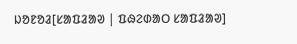ᱡᱚᱱᱚᱲ[ᱥᱟᱯᱲᱟᱣ | ᱯᱷᱮᱰᱟᱛ ᱥᱟᱯᱲᱟᱣ]